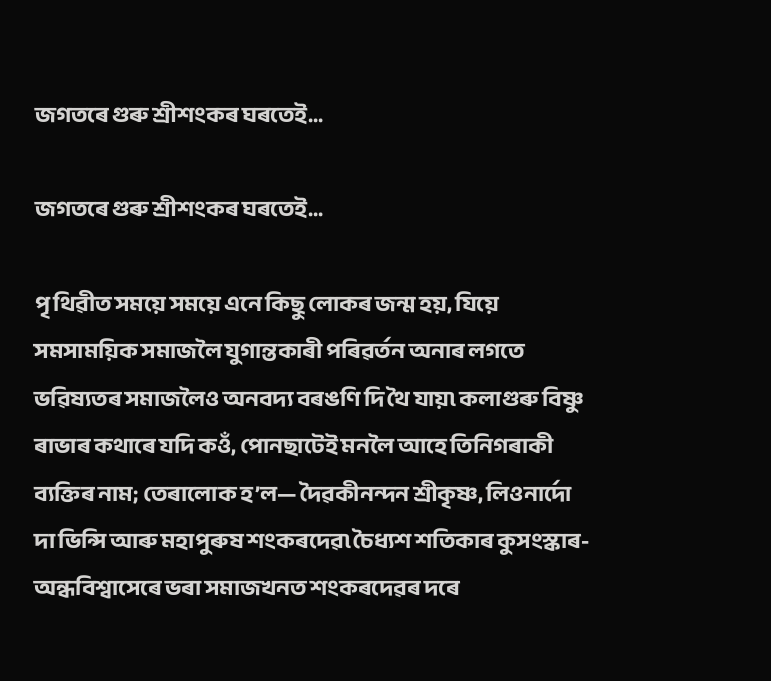জগতৰে গুৰু শ্ৰীশংকৰ ঘৰতেই...

জগতৰে গুৰু শ্ৰীশংকৰ ঘৰতেই...

পৃ থিৱীত সময়ে সময়ে এনে কিছু লোকৰ জন্ম হয়, যিয়ে সমসাময়িক সমাজলৈ যুগান্তকাৰী পৰিৱৰ্তন অনাৰ লগতে ভৱিষ্যতৰ সমাজলৈও অনবদ্য বৰঙণি দি থৈ যায়৷ কলাগুৰু বিষ্ণু ৰাভাৰ কথাৰে যদি কওঁ, পোনছাটেই মনলৈ আহে তিনিগৰাকী ব্যক্তিৰ নাম; তেৰালোক হ’ল— দৈৱকীনন্দন শ্ৰীকৃষ্ণ, লিওনাৰ্দো দা ভিন্সি আৰু মহাপুৰুষ শংকৰদেৱ৷ চৈধ্যশ শতিকাৰ কুসংস্কাৰ-অন্ধবিশ্বাসেৰে ভৰা সমাজখনত শংকৰদেৱৰ দৰে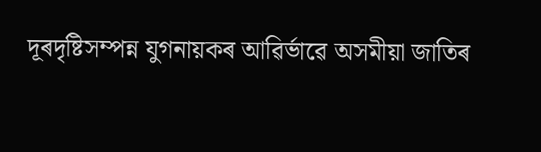দূৰদৃষ্টিসম্পন্ন যুগনায়কৰ আৱিৰ্ভাৱে অসমীয়া জাতিৰ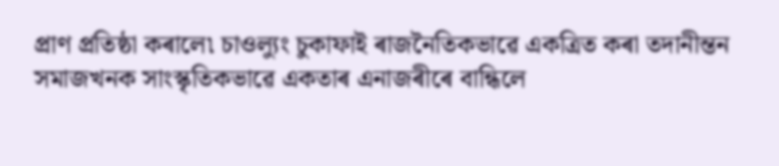প্ৰাণ প্ৰতিষ্ঠা কৰালে৷ চাওল্যুং চুকাফাই ৰাজনৈতিকভাৱে একত্ৰিত কৰা তদানীন্তন সমাজখনক সাংস্কৃতিকভাৱে একতাৰ এনাজৰীৰে বান্ধিলে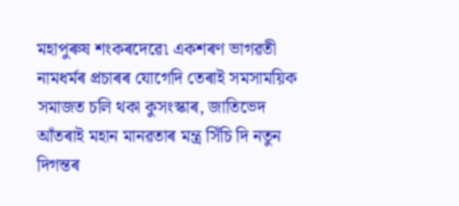মহাপুৰুষ শংকৰদেৱে৷ একশৰণ ভাগৱতী নামধৰ্মৰ প্ৰচাৰৰ যোগেদি তেৰাই সমসাময়িক সমাজত চলি থকা কুসংস্কাৰ, জাতিভেদ আঁতৰাই মহান মানৱতাৰ মন্ত্ৰ সিঁচি দি নতুন দিগন্তৰ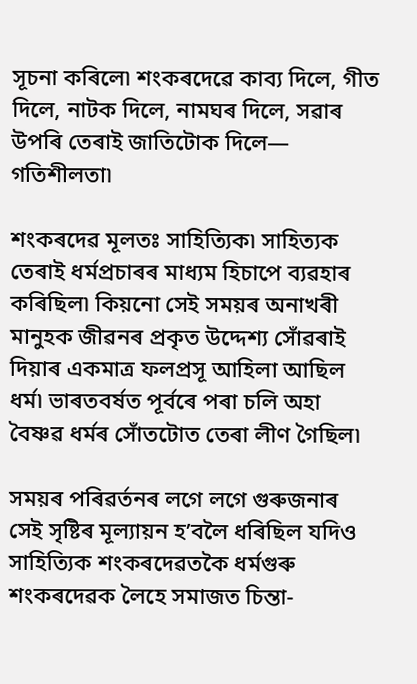সূচনা কৰিলে৷ শংকৰদেৱে কাব্য দিলে, গীত দিলে, নাটক দিলে, নামঘৰ দিলে, সৱাৰ উপৰি তেৰাই জাতিটোক দিলে— গতিশীলতা৷

শংকৰদেৱ মূলতঃ সাহিত্যিক৷ সাহিত্যক তেৰাই ধৰ্মপ্ৰচাৰৰ মাধ্যম হিচাপে ব্যৱহাৰ কৰিছিল৷ কিয়নো সেই সময়ৰ অনাখৰী মানুহক জীৱনৰ প্ৰকৃত উদ্দেশ্য সোঁৱৰাই দিয়াৰ একমাত্ৰ ফলপ্ৰসূ আহিলা আছিল ধৰ্ম৷ ভাৰতবৰ্ষত পূৰ্বৰে পৰা চলি অহা বৈষ্ণৱ ধৰ্মৰ সোঁতটোত তেৰা লীণ গৈছিল৷

সময়ৰ পৰিৱৰ্তনৰ লগে লগে গুৰুজনাৰ সেই সৃষ্টিৰ মূল্যায়ন হ’বলৈ ধৰিছিল যদিও সাহিত্যিক শংকৰদেৱতকৈ ধৰ্মগুৰু শংকৰদেৱক লৈহে সমাজত চিন্তা-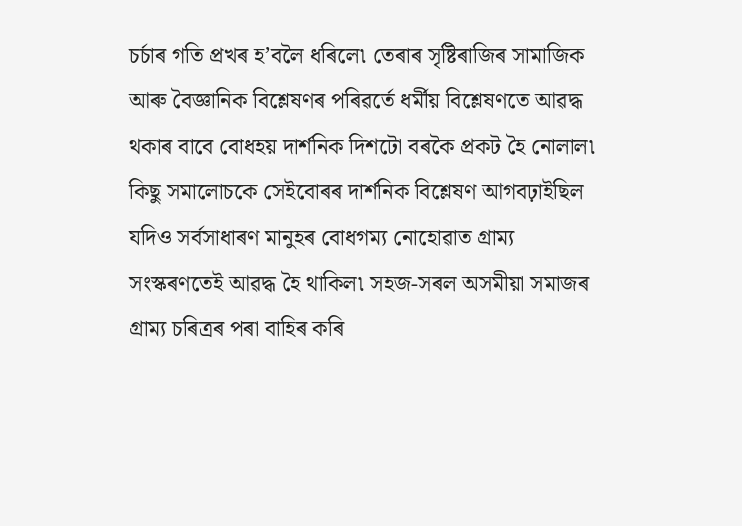চৰ্চাৰ গতি প্ৰখৰ হ’বলৈ ধৰিলে৷ তেৰাৰ সৃষ্টিৰাজিৰ সামাজিক আৰু বৈজ্ঞানিক বিশ্লেষণৰ পৰিৱৰ্তে ধৰ্মীয় বিশ্লেষণতে আৱদ্ধ থকাৰ বাবে বোধহয় দাৰ্শনিক দিশটো বৰকৈ প্ৰকট হৈ নোলাল৷ কিছু সমালোচকে সেইবোৰৰ দাৰ্শনিক বিশ্লেষণ আগবঢ়াইছিল যদিও সৰ্বসাধাৰণ মানুহৰ বোধগম্য নোহোৱাত গ্ৰাম্য সংস্কৰণতেই আৱদ্ধ হৈ থাকিল৷ সহজ-সৰল অসমীয়া সমাজৰ গ্ৰাম্য চৰিত্ৰৰ পৰা বাহিৰ কৰি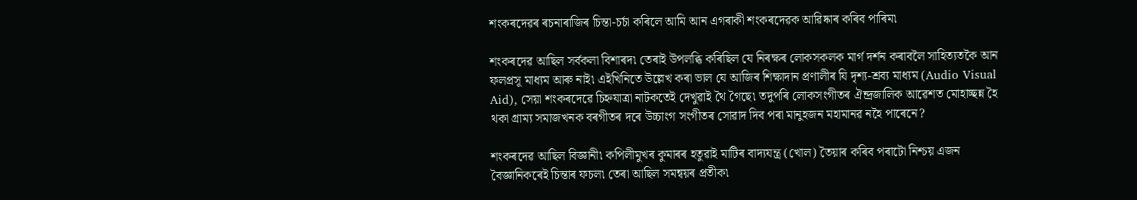শংকৰদেৱৰ ৰচনাৰাজিৰ চিন্তা-চৰ্চা কৰিলে আমি আন এগৰাকী শংকৰদেৱক আৱিষ্কাৰ কৰিব পাৰিম৷

শংকৰদেৱ আছিল সৰ্বকলা বিশাৰদ৷ তেৰাই উপলব্ধি কৰিছিল যে নিৰক্ষৰ লোকসকলক মাৰ্গ দৰ্শন কৰাবলৈ সাহিত্যতকৈ আন ফলপ্ৰসূ মাধ্যম আৰু নাই৷ এইখিনিতে উল্লেখ কৰা ভাল যে আজিৰ শিক্ষাদান প্ৰণালীৰ যি দৃশ্য-শ্ৰব্য মাধ্যম (Audio Visual Aid), সেয়া শংকৰদেৱে চিহ্নযাত্ৰা নাটকতেই দেখুৱাই থৈ গৈছে৷ তদুপৰি লোকসংগীতৰ ঐন্দ্ৰজালিক আৱেশত মোহাচ্ছন্ন হৈ থকা গ্ৰাম্য সমাজখনক বৰগীতৰ দৰে উচ্চাংগ সংগীতৰ সোৱাদ দিব পৰা মানুহজন মহামানৱ নহৈ পাৰেনে?

শংকৰদেৱ আছিল বিজ্ঞানী৷ কপিলীমুখৰ কুমাৰৰ হতুৱাই মাটিৰ বাদ্যযন্ত্ৰ (খোল) তৈয়াৰ কৰিব পৰাটো নিশ্চয় এজন বৈজ্ঞানিকৰেই চিন্তাৰ ফচল৷ তেৰা আছিল সমন্বয়ৰ প্ৰতীক৷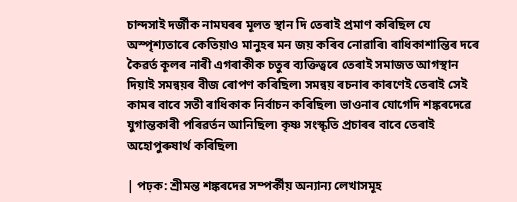চান্দসাই দৰ্জীক নামঘৰৰ মূলত স্থান দি তেৰাই প্ৰমাণ কৰিছিল যে অস্পৃশ্যতাৰে কেতিয়াও মানুহৰ মন জয় কৰিব নোৱাৰি৷ ৰাধিকাশান্তিৰ দৰে কৈৱৰ্ত কূলৰ নাৰী এগৰাকীক চতুৰ ব্যক্তিত্বৰে তেৰাই সমাজত আগস্থান দিয়াই সমন্বয়ৰ বীজ ৰোপণ কৰিছিল৷ সমন্বয় ৰচনাৰ কাৰণেই তেৰাই সেই কামৰ বাবে সতী ৰাধিকাক নিৰ্বাচন কৰিছিল৷ ভাওনাৰ যোগেদি শঙ্কৰদেৱে যুগান্তকাৰী পৰিৱৰ্তন আনিছিল৷ কৃষ্ণ সংস্কৃতি প্ৰচাৰৰ বাবে তেৰাই অহোপুৰুষাৰ্থ কৰিছিল৷

| পঢ়ক: শ্ৰীমন্ত শঙ্কৰদেৱ সম্পৰ্কীয় অন্যান্য লেখাসমূহ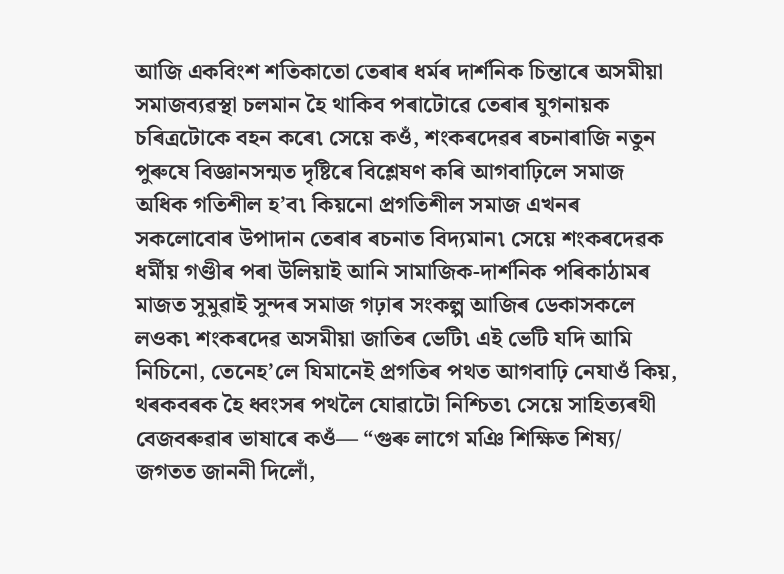আজি একবিংশ শতিকাতো তেৰাৰ ধৰ্মৰ দাৰ্শনিক চিন্তাৰে অসমীয়া সমাজব্যৱস্থা চলমান হৈ থাকিব পৰাটোৱে তেৰাৰ যুগনায়ক চৰিত্ৰটোকে বহন কৰে৷ সেয়ে কওঁ, শংকৰদেৱৰ ৰচনাৰাজি নতুন পুৰুষে বিজ্ঞানসন্মত দৃষ্টিৰে বিশ্লেষণ কৰি আগবাঢ়িলে সমাজ অধিক গতিশীল হ’ব৷ কিয়নো প্ৰগতিশীল সমাজ এখনৰ সকলোবোৰ উপাদান তেৰাৰ ৰচনাত বিদ্যমান৷ সেয়ে শংকৰদেৱক ধৰ্মীয় গণ্ডীৰ পৰা উলিয়াই আনি সামাজিক-দাৰ্শনিক পৰিকাঠামৰ মাজত সুমুৱাই সুন্দৰ সমাজ গঢ়াৰ সংকল্প আজিৰ ডেকাসকলে লওক৷ শংকৰদেৱ অসমীয়া জাতিৰ ভেটি৷ এই ভেটি যদি আমি নিচিনো, তেনেহ’লে যিমানেই প্ৰগতিৰ পথত আগবাঢ়ি নেযাওঁ কিয়, থৰকবৰক হৈ ধ্বংসৰ পথলৈ যোৱাটো নিশ্চিত৷ সেয়ে সাহিত্যৰথী বেজবৰুৱাৰ ভাষাৰে কওঁ— “গুৰু লাগে মঞি শিক্ষিত শিষ্য/ জগতত জাননী দিলোঁ,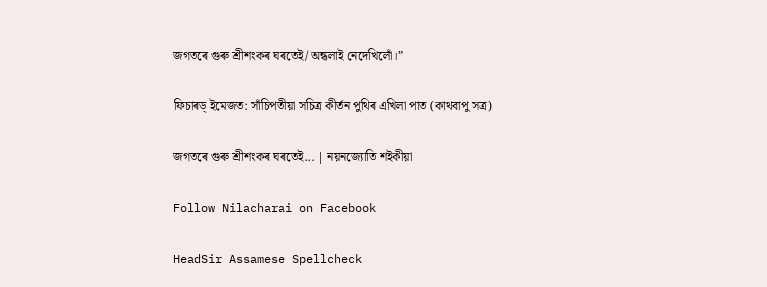জগতৰে গুৰু শ্ৰীশংকৰ ঘৰতেই/ অন্ধলাই নেদেখিলোঁ।”

ফিচাৰড্ ইমেজত: সাঁচিপতীয়া সচিত্ৰ কীৰ্তন পুথিৰ এখিলা পাত (কাথবাপু সত্ৰ)

জগতৰে গুৰু শ্ৰীশংকৰ ঘৰতেই... | নয়নজ্যোতি শইকীয়া

Follow Nilacharai on Facebook

HeadSir Assamese Spellcheck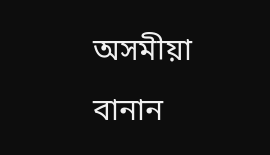অসমীয়া বানান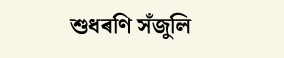শুধৰণি সঁজুলি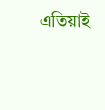এতিয়াই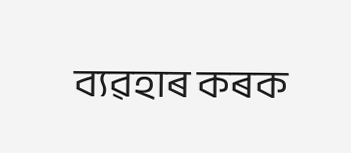ব্যৱহাৰ কৰক